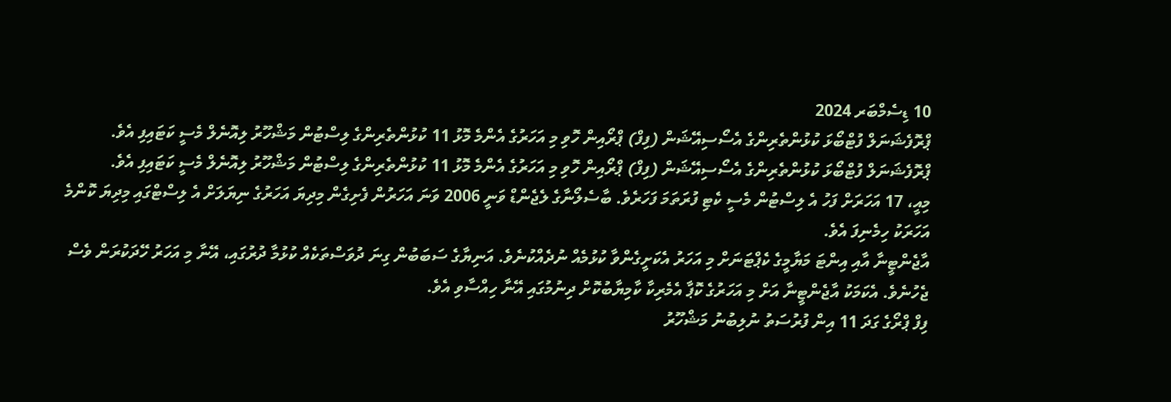10 ޑިސެމްބަރ 2024
ޕްރޮފެޝަނަލް ފުޓްބޯޅަ ކުޅުންތެރިންގެ އެސޯސިއޭޝަން (ފިފް) ޕްރޯއިން ހޮވި މި އަހަރުގެ އެންމެ މޮޅު 11 ކުޅުންތެރިންގެ ލިސްޓުން މަޝްހޫރު ލިއޮނެލް މެސީ ކަޓައިފި އެވެ.
ޕްރޮފެޝަނަލް ފުޓްބޯޅަ ކުޅުންތެރިންގެ އެސޯސިއޭޝަން (ފިފް) ޕްރޯއިން ހޮވި މި އަހަރުގެ އެންމެ މޮޅު 11 ކުޅުންތެރިންގެ ލިސްޓުން މަޝްހޫރު ލިއޮނެލް މެސީ ކަޓައިފި އެވެ.
މިއީ، 17 އަހަރަށް ފަހު އެ ލިސްޓުން މެސީ ކެޓި ފުރަތަމަ ފަހަރެވެ. ބާސެލޯނާގެ ލެޖެންޑް ވަނީ 2006 ވަނަ އަހަރުން ފެށިގެން މިދިޔަ އަހަރުގެ ނިޔަލަށް އެ ލިސްޓްގައި މިދިޔަ ކޮންމެ އަހަރަކު ހިމެނިފަ އެވެ.
އާޖެންޓީނާ އާއި އިންޓަ މަޔާމީގެ ކެޕްޓަނަށް މި އަހަރު އެކަށީގެންވާ ކުޅުމެއް ނުދެއްކުނެވެ. އަނިޔާގެ ސަބަބުން ގިނަ ދުވަސްތަކެއް ކުޅުމާ ދުރުގައި، އޭނާ މި އަހަރު ހޭދަކުރަން ވެސް ޖެހުނެވެ. އެކަމަކު އާޖެންޓީނާ އަށް މި އަހަރުގެ ކޮޕާ އެމެރިކާ ކާމިޔާބުކޮށް ދިނުމުގައި އޭނާ ހިއްސާވި އެވެ.
ފިފް ޕްރޯގެ ގަދަ 11 އިން ފުރުސަތު ނުލިބުނު މަޝްހޫރު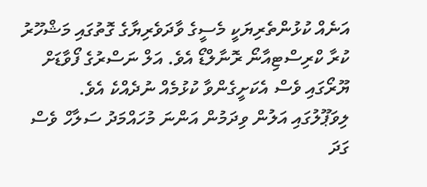އަނެއް ކުޅުންތެރިޔަކީ މެސީގެ ވާދަވެރިޔާގެ ގޮތުގައި މަޝްހޫރު ކުރާ ކްރިސްޓިއާނޯ ރޮނާލްޑޯ އެވެ. އަލް ނަސްރުގެ ފޯވާޑަށް ޔޫރޯގައި ވެސް އެކަށީގެންވާ ކުޅުމެއް ނުދެއްކެ އެވެ.
ލިވަޕޫލުގައި އަލުން ވިދަމުން އަންނަ މުހައްމަދު ސަލާހް ވެސް ގަދަ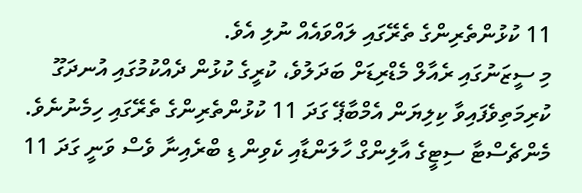11 ކުޅުންތެރިންގެ ތެރޭގައި ލައްވައެއް ނުލި އެވެ.
މި ސީޒަނުގައި ރެއާލް މެޑްރިޑަށް ބަދަލުވެ، ކުރީގެ ކުޅުން ދެއްކުމުގައި އުނދަގޫ ކުރިމަތިވެފައިވާ ކިލިޔަން އެމްބާޕޭ ގަދަ 11 ކުޅުންތެރިންގެ ތެރޭގައި ހިމެނުނެވެ. މެންޗެސްޓާ ސިޓީގެ އާލިންގް ހާލަންޑާއި ކެވިން ޑި ބްރެއިނާ ވެސް ވަނީ ގަދަ 11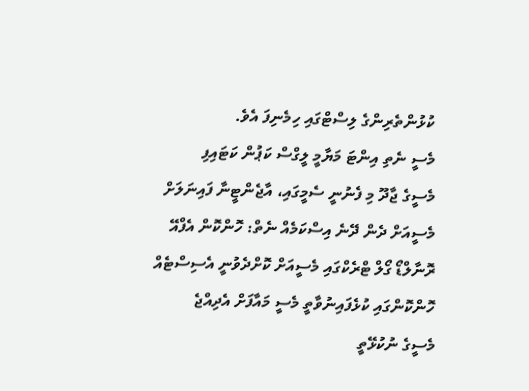ކުޅުންތެރިންގެ ލިސްޓްގައި ހިމެނިފަ އެވެ.
މެސީ ނެތި އިންޓަ މަޔާމީ ލީގްސް ކަޕުން ކަޓައިފި
މެސީގެ ޖާދޫ މި ފެނުނީ ސެމީގައި، އާޖެންޓީނާ ފައިނަލަށް
މެސީއަށް ދެން ދޭނެ އިސްކަމެއް ނެތް: ހޮންކޮން އެފްއޭ
ރޮނާލްޑޯ ގޯލް ޓްރެކްގައި މެސީއަށް ކޮށްދެވުނީ އެސިސްޓެއް
ހޮންކޮންގައި ކުޅެފައިނުވާތީ މެސީ މައާފަށް އެދިއްޖެ
މެސީގެ ނުކުޅޭތީ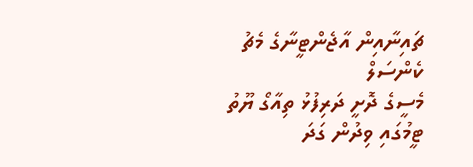ޗައިނާއިން އާޖެންޓީނާގެ މެޗު ކެންސަލް
މެސީގެ ދޮށީ ދަރިފުޅު ތިއާގޯ ޔޫތު ޓީމުގައި ވިދުން ގަދަ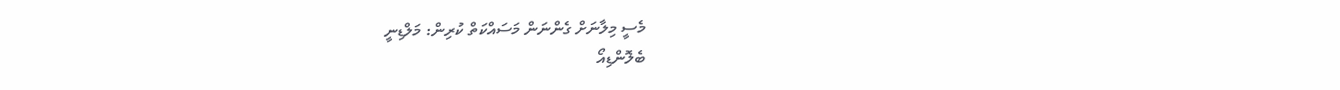މެސީ މިލާނަށް ގެންނަން މަސައްކަތް ކުރިން: މަލްޑިނީ
ބެލޮންޑިއޯ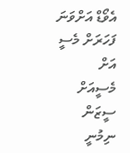އެވޯޑް އަށްވަނަ ފަހަރަށް މެސީ އަށް
މެސީއަށް ސީޒަން ނިމުނީ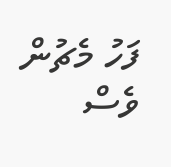ފަހު މެޗުން ވެސް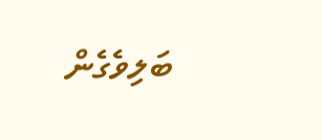ބަލިވެގެން